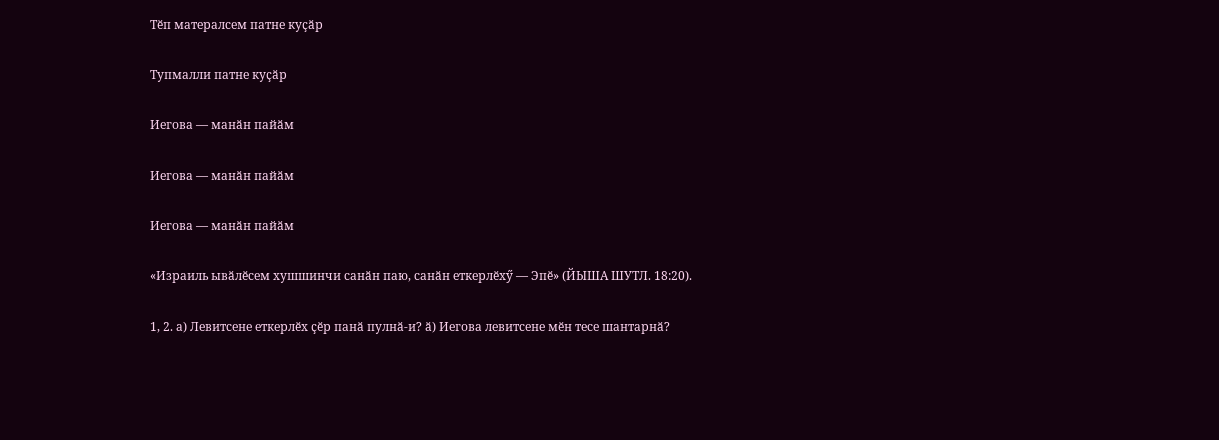Тӗп матералсем патне куҫӑр

Тупмалли патне куҫӑр

Иегова — манӑн пайӑм

Иегова — манӑн пайӑм

Иегова — манӑн пайӑм

«Израиль ывӑлӗсем хушшинчи санӑн паю, санӑн еткерлӗхӳ — Эпӗ» (ЙЫША ШУТЛ. 18:20).

1, 2. а) Левитсене еткерлӗх ҫӗр панӑ пулнӑ-и? ӑ) Иегова левитсене мӗн тесе шантарнӑ?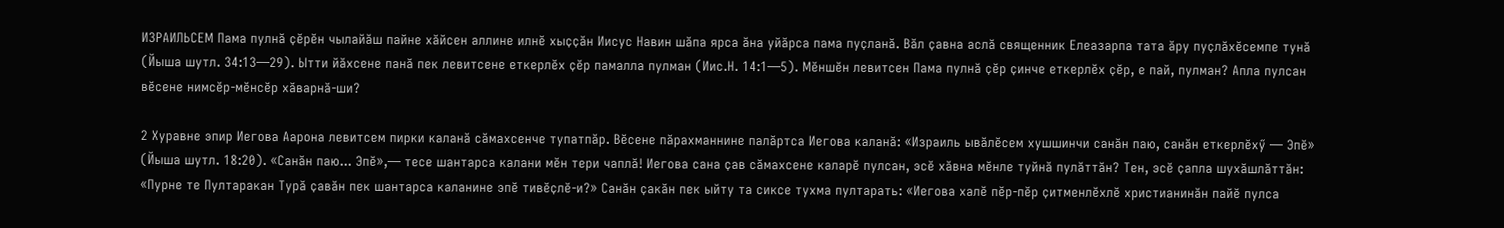ИЗРАИЛЬСЕМ Пама пулнӑ ҫӗрӗн чылайӑш пайне хӑйсен аллине илнӗ хыҫҫӑн Иисус Навин шӑпа ярса ӑна уйӑрса пама пуҫланӑ. Вӑл ҫавна аслӑ священник Елеазарпа тата ӑру пуҫлӑхӗсемпе тунӑ (Йыша шутл. 34:13—29). Ытти йӑхсене панӑ пек левитсене еткерлӗх ҫӗр памалла пулман (Иис.Н. 14:1—5). Мӗншӗн левитсен Пама пулнӑ ҫӗр ҫинче еткерлӗх ҫӗр, е пай, пулман? Апла пулсан вӗсене нимсӗр-мӗнсӗр хӑварнӑ-ши?

2 Хуравне эпир Иегова Аарона левитсем пирки каланӑ сӑмахсенче тупатпӑр. Вӗсене пӑрахманнине палӑртса Иегова каланӑ: «Израиль ывӑлӗсем хушшинчи санӑн паю, санӑн еткерлӗхӳ — Эпӗ» (Йыша шутл. 18:20). «Санӑн паю... Эпӗ»,— тесе шантарса калани мӗн тери чаплӑ! Иегова сана ҫав сӑмахсене каларӗ пулсан, эсӗ хӑвна мӗнле туйнӑ пулӑттӑн? Тен, эсӗ ҫапла шухӑшлӑттӑн: «Пурне те Пултаракан Турӑ ҫавӑн пек шантарса каланине эпӗ тивӗҫлӗ-и?» Санӑн ҫакӑн пек ыйту та сиксе тухма пултарать: «Иегова халӗ пӗр-пӗр ҫитменлӗхлӗ христианинӑн пайӗ пулса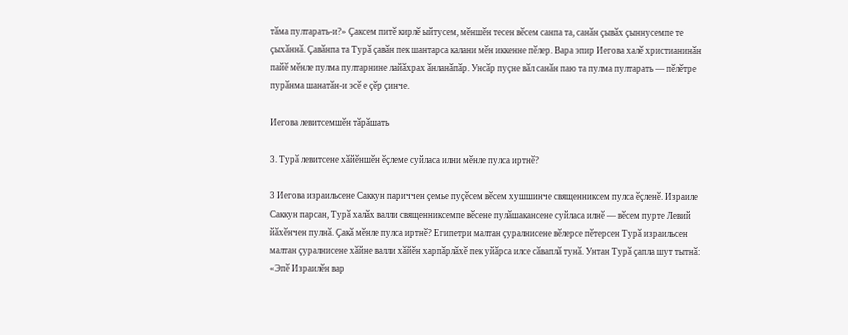тӑма пултарать-и?» Ҫаксем питӗ кирлӗ ыйтусем, мӗншӗн тесен вӗсем санпа та, санӑн ҫывӑх ҫыннусемпе те ҫыхӑннӑ. Ҫавӑнпа та Турӑ ҫавӑн пек шантарса калани мӗн иккенне пӗлер. Вара эпир Иегова халӗ христианинӑн пайӗ мӗнле пулма пултарнине лайӑхрах ӑнланӑпӑр. Унсӑр пуҫне вӑл санӑн паю та пулма пултарать — пӗлӗтре пурӑнма шанатӑн-и эсӗ е ҫӗр ҫинче.

Иегова левитсемшӗн тӑрӑшать

3. Турӑ левитсене хӑйӗншӗн ӗҫлеме суйласа илни мӗнле пулса иртнӗ?

3 Иегова израильсене Саккун париччен ҫемье пуҫӗсем вӗсем хушшинче священниксем пулса ӗҫленӗ. Израиле Саккун парсан, Турӑ халӑх валли священниксемпе вӗсене пулӑшакансене суйласа илнӗ — вӗсем пурте Левий йӑхӗнчен пулнӑ. Ҫакӑ мӗнле пулса иртнӗ? Египетри малтан ҫуралнисене вӗлерсе пӗтерсен Турӑ израильсен малтан ҫуралнисене хӑйне валли хӑйӗн харпӑрлӑхӗ пек уйӑрса илсе сӑваплӑ тунӑ. Унтан Турӑ ҫапла шут тытнӑ: «Эпӗ Израилӗн вар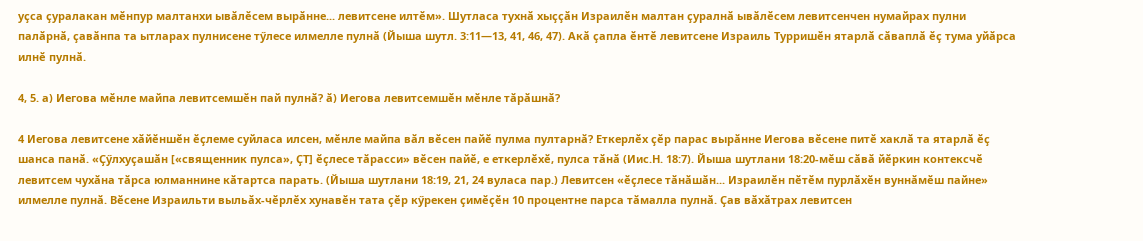уҫса ҫуралакан мӗнпур малтанхи ывӑлӗсем вырӑнне... левитсене илтӗм». Шутласа тухнӑ хыҫҫӑн Израилӗн малтан ҫуралнӑ ывӑлӗсем левитсенчен нумайрах пулни палӑрнӑ, ҫавӑнпа та ытларах пулнисене тӳлесе илмелле пулнӑ (Йыша шутл. 3:11—13, 41, 46, 47). Акӑ ҫапла ӗнтӗ левитсене Израиль Турришӗн ятарлӑ сӑваплӑ ӗҫ тума уйӑрса илнӗ пулнӑ.

4, 5. а) Иегова мӗнле майпа левитсемшӗн пай пулнӑ? ӑ) Иегова левитсемшӗн мӗнле тӑрӑшнӑ?

4 Иегова левитсене хӑйӗншӗн ӗҫлеме суйласа илсен, мӗнле майпа вӑл вӗсен пайӗ пулма пултарнӑ? Еткерлӗх ҫӗр парас вырӑнне Иегова вӗсене питӗ хаклӑ та ятарлӑ ӗҫ шанса панӑ. «Ҫӳлхуҫашӑн [«священник пулса», ҪТ] ӗҫлесе тӑрасси» вӗсен пайӗ, е еткерлӗхӗ, пулса тӑнӑ (Иис.Н. 18:7). Йыша шутлани 18:20-мӗш сӑвӑ йӗркин контексчӗ левитсем чухӑна тӑрса юлманнине кӑтартса парать. (Йыша шутлани 18:19, 21, 24 вуласа пар.) Левитсен «ӗҫлесе тӑнӑшӑн... Израилӗн пӗтӗм пурлӑхӗн вуннӑмӗш пайне» илмелле пулнӑ. Вӗсене Израильти выльӑх-чӗрлӗх хунавӗн тата ҫӗр кӳрекен ҫимӗҫӗн 10 процентне парса тӑмалла пулнӑ. Ҫав вӑхӑтрах левитсен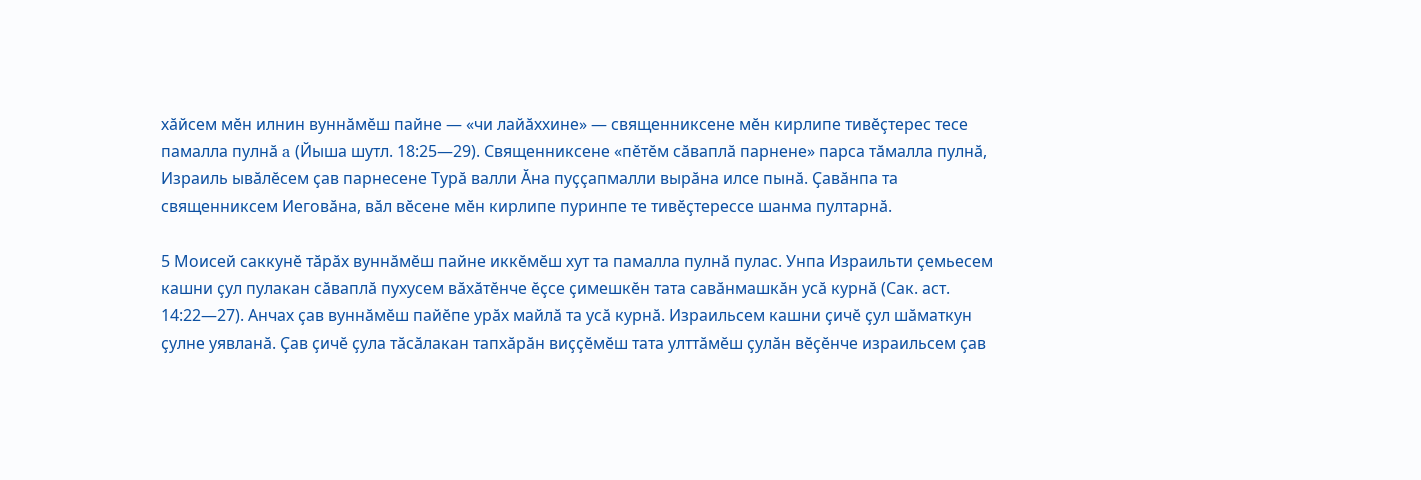хӑйсем мӗн илнин вуннӑмӗш пайне — «чи лайӑххине» — священниксене мӗн кирлипе тивӗҫтерес тесе памалла пулнӑ a (Йыша шутл. 18:25—29). Священниксене «пӗтӗм сӑваплӑ парнене» парса тӑмалла пулнӑ, Израиль ывӑлӗсем ҫав парнесене Турӑ валли Ӑна пуҫҫапмалли вырӑна илсе пынӑ. Ҫавӑнпа та священниксем Иеговӑна, вӑл вӗсене мӗн кирлипе пуринпе те тивӗҫтерессе шанма пултарнӑ.

5 Моисей саккунӗ тӑрӑх вуннӑмӗш пайне иккӗмӗш хут та памалла пулнӑ пулас. Унпа Израильти ҫемьесем кашни ҫул пулакан сӑваплӑ пухусем вӑхӑтӗнче ӗҫсе ҫимешкӗн тата савӑнмашкӑн усӑ курнӑ (Сак. аст. 14:22—27). Анчах ҫав вуннӑмӗш пайӗпе урӑх майлӑ та усӑ курнӑ. Израильсем кашни ҫичӗ ҫул шӑматкун ҫулне уявланӑ. Ҫав ҫичӗ ҫула тӑсӑлакан тапхӑрӑн виҫҫӗмӗш тата улттӑмӗш ҫулӑн вӗҫӗнче израильсем ҫав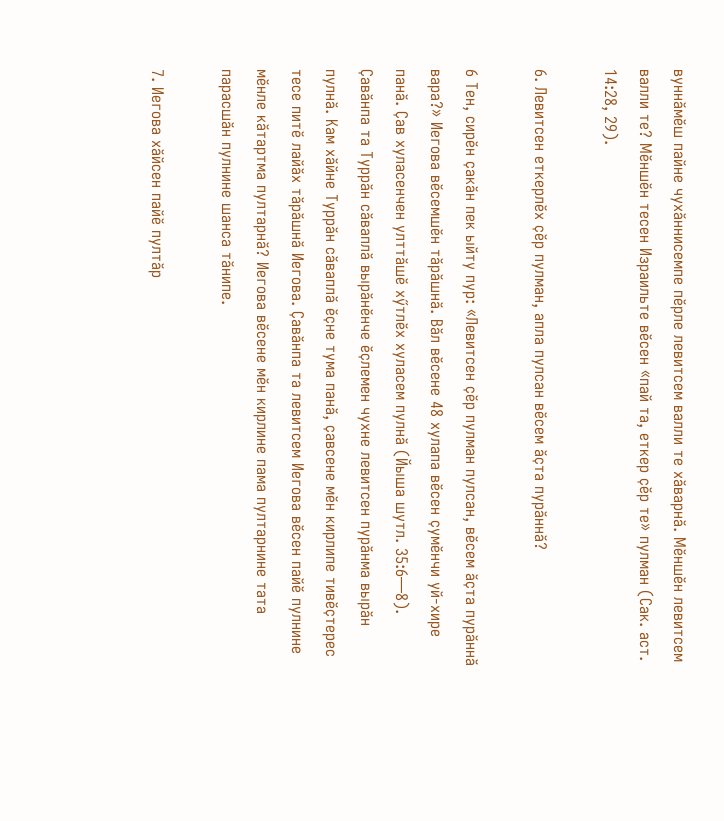вуннӑмӗш пайне чухӑннисемпе пӗрле левитсем валли те хӑварнӑ. Мӗншӗн левитсем валли те? Мӗншӗн тесен Израильте вӗсен «пай та, еткер ҫӗр те» пулман (Сак. аст. 14:28, 29).

6. Левитсен еткерлӗх ҫӗр пулман, апла пулсан вӗсем ӑҫта пурӑннӑ?

6 Тен, сирӗн ҫакӑн пек ыйту пур: «Левитсен ҫӗр пулман пулсан, вӗсем ӑҫта пурӑннӑ вара?» Иегова вӗсемшӗн тӑрӑшнӑ. Вӑл вӗсене 48 хулапа вӗсен ҫумӗнчи уй-хире панӑ. Ҫав хуласенчен улттӑшӗ хӳтлӗх хуласем пулнӑ (Йыша шутл. 35:6—8). Ҫавӑнпа та Туррӑн сӑваплӑ вырӑнӗнче ӗҫлемен чухне левитсен пурӑнма вырӑн пулнӑ. Кам хӑйне Туррӑн сӑваплӑ ӗҫне тума панӑ, ҫавсене мӗн кирлипе тивӗҫтерес тесе питӗ лайӑх тӑрӑшнӑ Иегова. Ҫавӑнпа та левитсем Иегова вӗсен пайӗ пулнине мӗнле кӑтартма пултарнӑ? Иегова вӗсене мӗн кирлине пама пултарнине тата парасшӑн пулнине шанса тӑнипе.

7. Иегова хӑйсен пайӗ пултӑр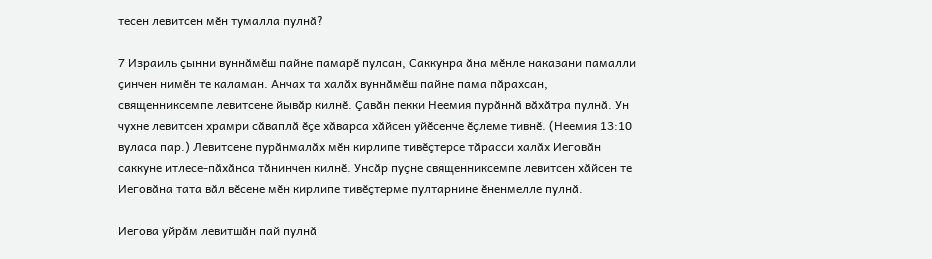тесен левитсен мӗн тумалла пулнӑ?

7 Израиль ҫынни вуннӑмӗш пайне памарӗ пулсан, Саккунра ӑна мӗнле наказани памалли ҫинчен нимӗн те каламан. Анчах та халӑх вуннӑмӗш пайне пама пӑрахсан, священниксемпе левитсене йывӑр килнӗ. Ҫавӑн пекки Неемия пурӑннӑ вӑхӑтра пулнӑ. Ун чухне левитсен храмри сӑваплӑ ӗҫе хӑварса хӑйсен уйӗсенче ӗҫлеме тивнӗ. (Неемия 13:10 вуласа пар.) Левитсене пурӑнмалӑх мӗн кирлипе тивӗҫтерсе тӑрасси халӑх Иеговӑн саккуне итлесе-пӑхӑнса тӑнинчен килнӗ. Унсӑр пуҫне священниксемпе левитсен хӑйсен те Иеговӑна тата вӑл вӗсене мӗн кирлипе тивӗҫтерме пултарнине ӗненмелле пулнӑ.

Иегова уйрӑм левитшӑн пай пулнӑ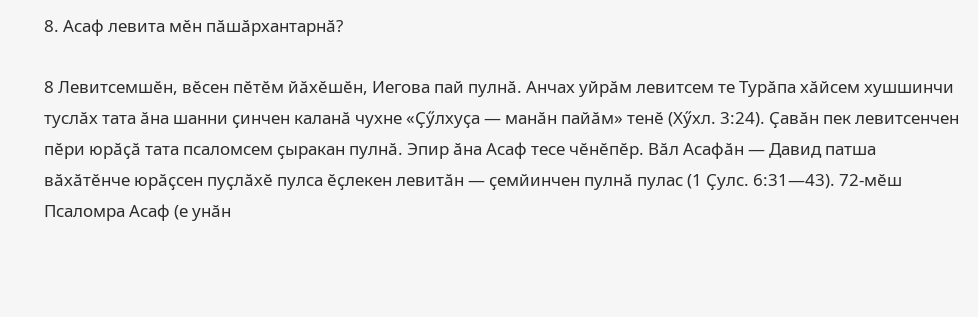8. Асаф левита мӗн пӑшӑрхантарнӑ?

8 Левитсемшӗн, вӗсен пӗтӗм йӑхӗшӗн, Иегова пай пулнӑ. Анчах уйрӑм левитсем те Турӑпа хӑйсем хушшинчи туслӑх тата ӑна шанни ҫинчен каланӑ чухне «Ҫӳлхуҫа — манӑн пайӑм» тенӗ (Хӳхл. 3:24). Ҫавӑн пек левитсенчен пӗри юрӑҫӑ тата псаломсем ҫыракан пулнӑ. Эпир ӑна Асаф тесе чӗнӗпӗр. Вӑл Асафӑн — Давид патша вӑхӑтӗнче юрӑҫсен пуҫлӑхӗ пулса ӗҫлекен левитӑн — ҫемйинчен пулнӑ пулас (1 Ҫулс. 6:31—43). 72-мӗш Псаломра Асаф (е унӑн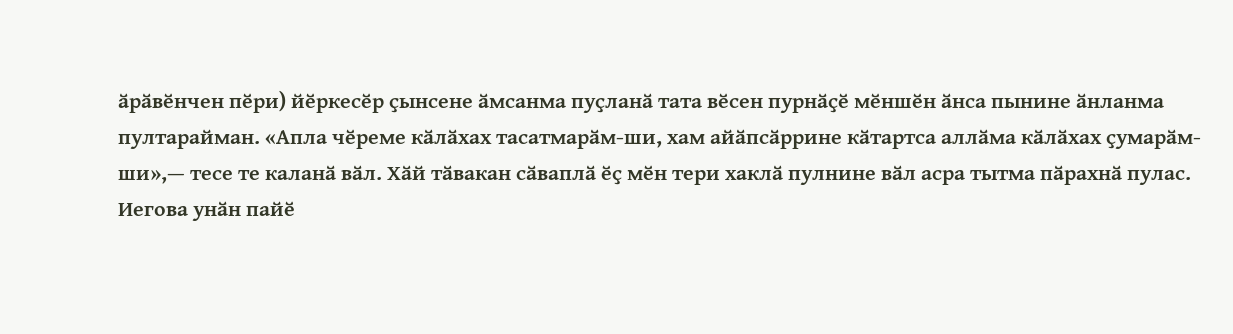ӑрӑвӗнчен пӗри) йӗркесӗр ҫынсене ӑмсанма пуҫланӑ тата вӗсен пурнӑҫӗ мӗншӗн ӑнса пынине ӑнланма пултарайман. «Апла чӗреме кӑлӑхах тасатмарӑм-ши, хам айӑпсӑррине кӑтартса аллӑма кӑлӑхах ҫумарӑм-ши»,— тесе те каланӑ вӑл. Хӑй тӑвакан сӑваплӑ ӗҫ мӗн тери хаклӑ пулнине вӑл асра тытма пӑрахнӑ пулас. Иегова унӑн пайӗ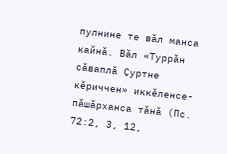пулнине те вӑл манса кайнӑ. Вӑл «Туррӑн сӑваплӑ Ҫуртне кӗриччен» иккӗленсе-пӑшӑрханса тӑнӑ (Пс. 72:2, 3, 12,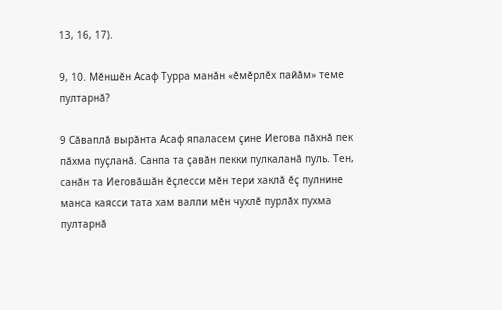13, 16, 17).

9, 10. Мӗншӗн Асаф Турра манӑн «ӗмӗрлӗх пайӑм» теме пултарнӑ?

9 Сӑваплӑ вырӑнта Асаф япаласем ҫине Иегова пӑхнӑ пек пӑхма пуҫланӑ. Санпа та ҫавӑн пекки пулкаланӑ пуль. Тен, санӑн та Иеговӑшӑн ӗҫлесси мӗн тери хаклӑ ӗҫ пулнине манса каясси тата хам валли мӗн чухлӗ пурлӑх пухма пултарнӑ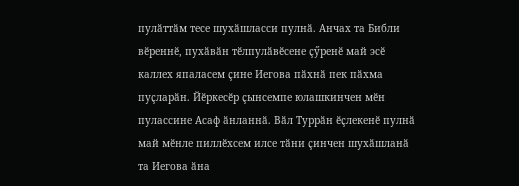пулӑттӑм тесе шухӑшласси пулнӑ. Анчах та Библи вӗреннӗ, пухӑвӑн тӗлпулӑвӗсене ҫӳренӗ май эсӗ каллех япаласем ҫине Иегова пӑхнӑ пек пӑхма пуҫларӑн. Йӗркесӗр ҫынсемпе юлашкинчен мӗн пулассине Асаф ӑнланнӑ. Вӑл Туррӑн ӗҫлекенӗ пулнӑ май мӗнле пиллӗхсем илсе тӑни ҫинчен шухӑшланӑ та Иегова ӑна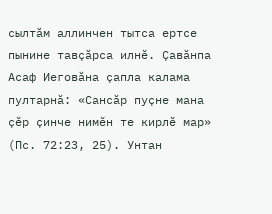сылтӑм аллинчен тытса ертсе пынине тавҫӑрса илнӗ. Ҫавӑнпа Асаф Иеговӑна ҫапла калама пултарнӑ: «Сансӑр пуҫне мана ҫӗр ҫинче нимӗн те кирлӗ мар» (Пс. 72:23, 25). Унтан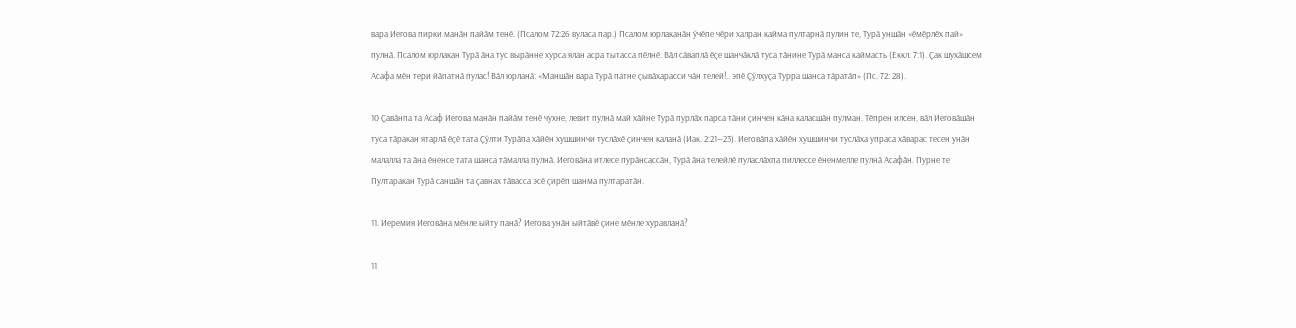вара Иегова пирки манӑн пайӑм тенӗ. (Псалом 72:26 вуласа пар.) Псалом юрлаканӑн ӳчӗпе чӗри халран кайма пултарнӑ пулин те, Турӑ уншӑн «ӗмӗрлӗх пай» пулнӑ. Псалом юрлакан Турӑ ӑна тус вырӑнне хурса ялан асра тытасса пӗлнӗ. Вӑл сӑваплӑ ӗҫе шанчӑклӑ туса тӑнине Турӑ манса каймасть (Еккл. 7:1). Ҫак шухӑшсем Асафа мӗн тери йӑпатнӑ пулас! Вӑл юрланӑ: «Маншӑн вара Турӑ патне ҫывӑхарасси чӑн телей!.. эпӗ Ҫӳлхуҫа Турра шанса тӑратӑп» (Пс. 72: 28).

10 Ҫавӑнпа та Асаф Иегова манӑн пайӑм тенӗ чухне, левит пулнӑ май хӑйне Турӑ пурлӑх парса тӑни ҫинчен кӑна каласшӑн пулман. Тӗпрен илсен, вӑл Иеговӑшӑн туса тӑракан ятарлӑ ӗҫӗ тата Ҫӳлти Турӑпа хӑйӗн хушшинчи туслӑхӗ ҫинчен каланӑ (Иак. 2:21—23). Иеговӑпа хӑйӗн хушшинчи туслӑха упраса хӑварас тесен унӑн малалла та ӑна ӗненсе тата шанса тӑмалла пулнӑ. Иеговӑна итлесе пурӑнсассӑн, Турӑ ӑна телейлӗ пуласлӑхпа пиллессе ӗненмелле пулнӑ Асафӑн. Пурне те Пултаракан Турӑ саншӑн та ҫавнах тӑвасса эсӗ ҫирӗп шанма пултаратӑн.

11. Иеремия Иеговӑна мӗнле ыйту панӑ? Иегова унӑн ыйтӑвӗ ҫине мӗнле хуравланӑ?

11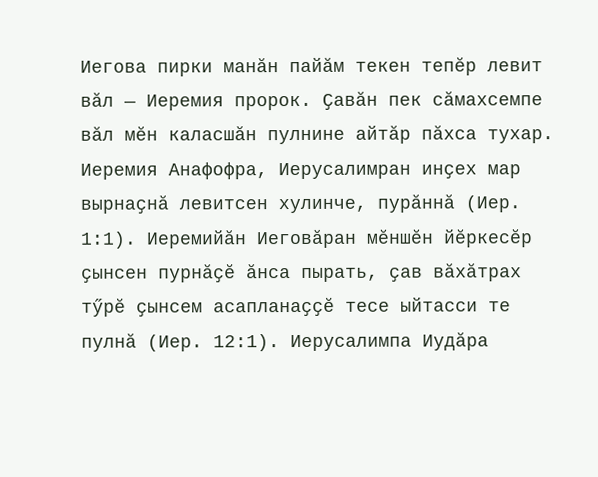Иегова пирки манӑн пайӑм текен тепӗр левит вӑл — Иеремия пророк. Ҫавӑн пек сӑмахсемпе вӑл мӗн каласшӑн пулнине айтӑр пӑхса тухар. Иеремия Анафофра, Иерусалимран инҫех мар вырнаҫнӑ левитсен хулинче, пурӑннӑ (Иер. 1:1). Иеремийӑн Иеговӑран мӗншӗн йӗркесӗр ҫынсен пурнӑҫӗ ӑнса пырать, ҫав вӑхӑтрах тӳрӗ ҫынсем асапланаҫҫӗ тесе ыйтасси те пулнӑ (Иер. 12:1). Иерусалимпа Иудӑра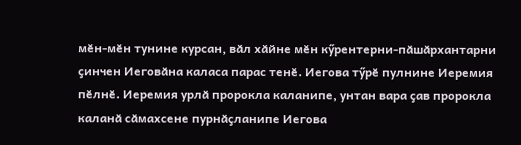мӗн-мӗн тунине курсан, вӑл хӑйне мӗн кӳрентерни-пӑшӑрхантарни ҫинчен Иеговӑна каласа парас тенӗ. Иегова тӳрӗ пулнине Иеремия пӗлнӗ. Иеремия урлӑ пророкла каланипе, унтан вара ҫав пророкла каланӑ сӑмахсене пурнӑҫланипе Иегова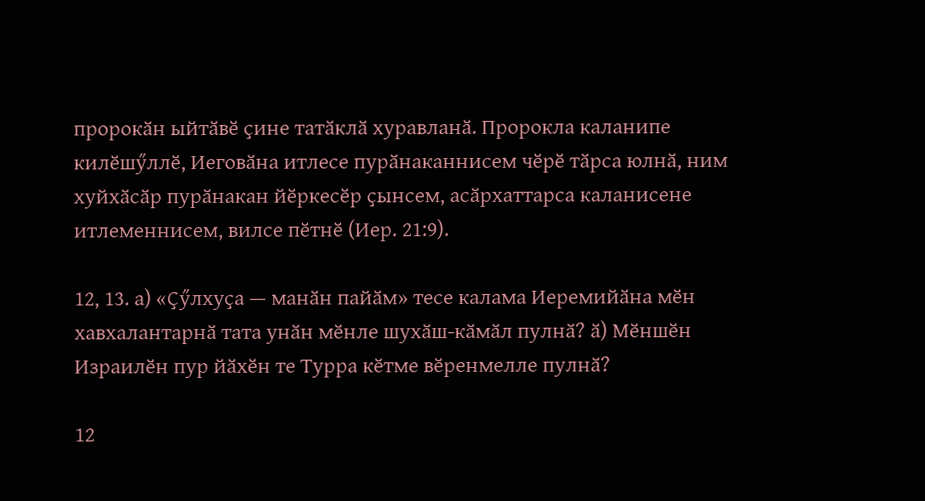пророкӑн ыйтӑвӗ ҫине татӑклӑ хуравланӑ. Пророкла каланипе килӗшӳллӗ, Иеговӑна итлесе пурӑнаканнисем чӗрӗ тӑрса юлнӑ, ним хуйхӑсӑр пурӑнакан йӗркесӗр ҫынсем, асӑрхаттарса каланисене итлеменнисем, вилсе пӗтнӗ (Иер. 21:9).

12, 13. а) «Ҫӳлхуҫа — манӑн пайӑм» тесе калама Иеремийӑна мӗн хавхалантарнӑ тата унӑн мӗнле шухӑш-кӑмӑл пулнӑ? ӑ) Мӗншӗн Израилӗн пур йӑхӗн те Турра кӗтме вӗренмелле пулнӑ?

12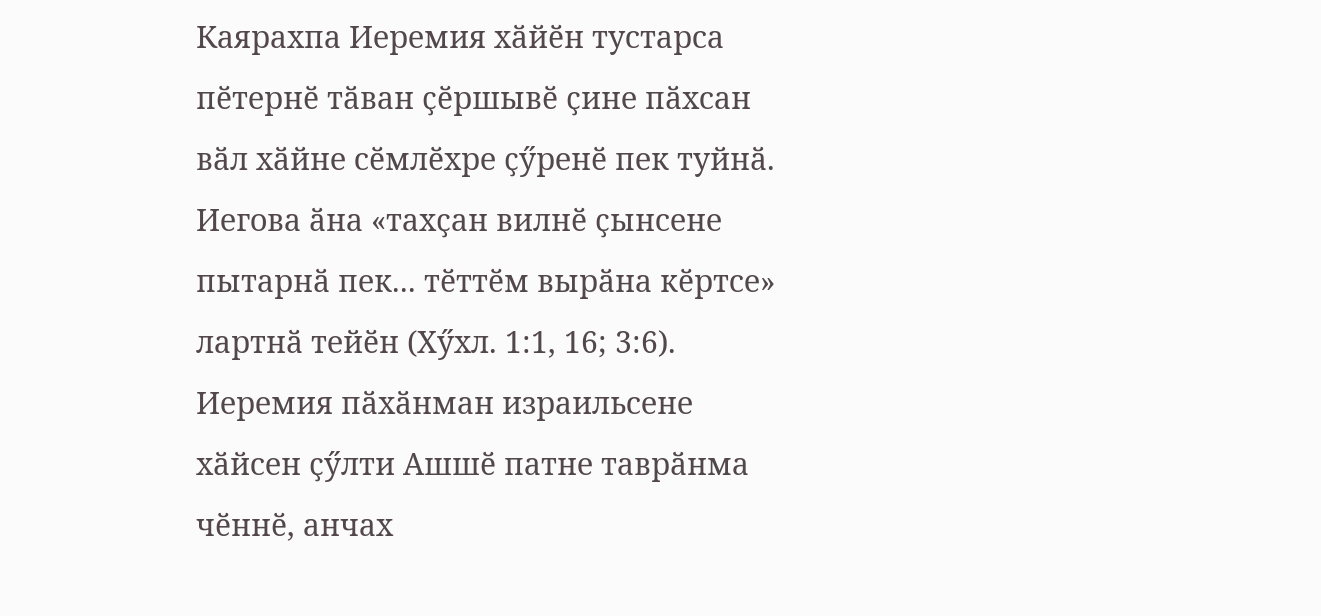Каярахпа Иеремия хӑйӗн тустарса пӗтернӗ тӑван ҫӗршывӗ ҫине пӑхсан вӑл хӑйне сӗмлӗхре ҫӳренӗ пек туйнӑ. Иегова ӑна «тахҫан вилнӗ ҫынсене пытарнӑ пек... тӗттӗм вырӑна кӗртсе» лартнӑ тейӗн (Хӳхл. 1:1, 16; 3:6). Иеремия пӑхӑнман израильсене хӑйсен ҫӳлти Ашшӗ патне таврӑнма чӗннӗ, анчах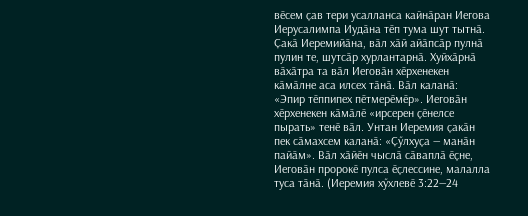вӗсем ҫав тери усалланса кайнӑран Иегова Иерусалимпа Иудӑна тӗп тума шут тытнӑ. Ҫакӑ Иеремийӑна, вӑл хӑй айӑпсӑр пулнӑ пулин те, шутсӑр хурлантарнӑ. Хуйхӑрнӑ вӑхӑтра та вӑл Иеговӑн хӗрхенекен кӑмӑлне аса илсех тӑнӑ. Вӑл каланӑ: «Эпир тӗппипех пӗтмерӗмӗр». Иеговӑн хӗрхенекен кӑмӑлӗ «ирсерен ҫӗнелсе пырать» тенӗ вӑл. Унтан Иеремия ҫакӑн пек сӑмахсем каланӑ: «Ҫӳлхуҫа — манӑн пайӑм». Вӑл хӑйӗн чыслӑ сӑваплӑ ӗҫне, Иеговӑн пророкӗ пулса ӗҫлессине, малалла туса тӑнӑ. (Иеремия хӳхлевӗ 3:22—24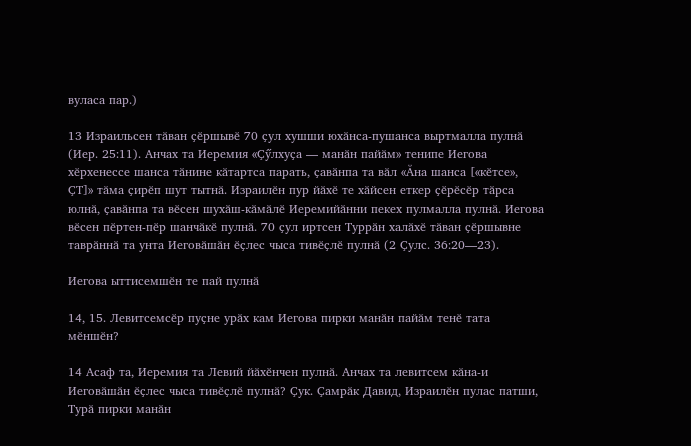вуласа пар.)

13 Израильсен тӑван ҫӗршывӗ 70 ҫул хушши юхӑнса-пушанса выртмалла пулнӑ (Иер. 25:11). Анчах та Иеремия «Ҫӳлхуҫа — манӑн пайӑм» тенипе Иегова хӗрхенессе шанса тӑнине кӑтартса парать, ҫавӑнпа та вӑл «Ӑна шанса [«кӗтсе», ҪТ]» тӑма ҫирӗп шут тытнӑ. Израилӗн пур йӑхӗ те хӑйсен еткер ҫӗрӗсӗр тӑрса юлнӑ, ҫавӑнпа та вӗсен шухӑш-кӑмӑлӗ Иеремийӑнни пекех пулмалла пулнӑ. Иегова вӗсен пӗртен-пӗр шанчӑкӗ пулнӑ. 70 ҫул иртсен Туррӑн халӑхӗ тӑван ҫӗршывне таврӑннӑ та унта Иеговӑшӑн ӗҫлес чыса тивӗҫлӗ пулнӑ (2 Ҫулс. 36:20—23).

Иегова ыттисемшӗн те пай пулнӑ

14, 15. Левитсемсӗр пуҫне урӑх кам Иегова пирки манӑн пайӑм тенӗ тата мӗншӗн?

14 Асаф та, Иеремия та Левий йӑхӗнчен пулнӑ. Анчах та левитсем кӑна-и Иеговӑшӑн ӗҫлес чыса тивӗҫлӗ пулнӑ? Ҫук. Ҫамрӑк Давид, Израилӗн пулас патши, Турӑ пирки манӑн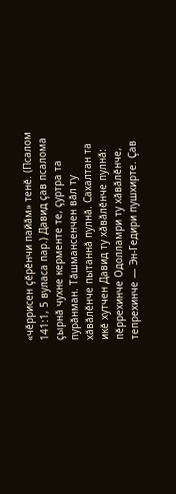«чӗррисен ҫӗрӗнчи пайӑм» тенӗ. (Псалом 141:1, 5 вуласа пар.) Давид ҫав псалома ҫырнӑ чухне керменте те, ҫуртра та пурӑнман. Тӑшмансенчен вӑл ту хӑвӑлӗнче пытаннӑ пулнӑ. Сахалтан та икӗ хутчен Давид ту хӑвӑлӗнче пулнӑ: пӗррехинче Одолламри ту хӑвӑлӗнче, тепрехинче — Эн-Гедири пушхирте. Ҫав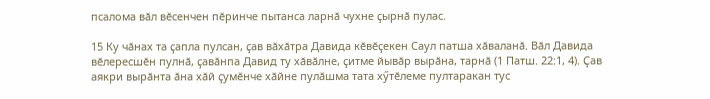псалома вӑл вӗсенчен пӗринче пытанса ларнӑ чухне ҫырнӑ пулас.

15 Ку чӑнах та ҫапла пулсан, ҫав вӑхӑтра Давида кӗвӗҫекен Саул патша хӑваланӑ. Вӑл Давида вӗлересшӗн пулнӑ, ҫавӑнпа Давид ту хӑвӑлне, ҫитме йывӑр вырӑна, тарнӑ (1 Патш. 22:1, 4). Ҫав аякри вырӑнта ӑна хӑй ҫумӗнче хӑйне пулӑшма тата хӳтӗлеме пултаракан тус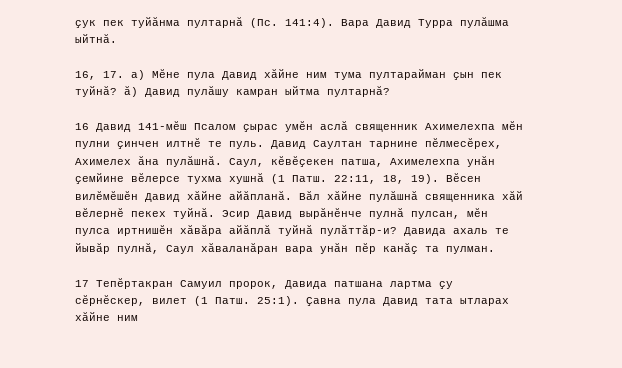ҫук пек туйӑнма пултарнӑ (Пс. 141:4). Вара Давид Турра пулӑшма ыйтнӑ.

16, 17. а) Мӗне пула Давид хӑйне ним тума пултарайман ҫын пек туйнӑ? ӑ) Давид пулӑшу камран ыйтма пултарнӑ?

16 Давид 141-мӗш Псалом ҫырас умӗн аслӑ священник Ахимелехпа мӗн пулни ҫинчен илтнӗ те пуль. Давид Саултан тарнине пӗлмесӗрех, Ахимелех ӑна пулӑшнӑ. Саул, кӗвӗҫекен патша, Ахимелехпа унӑн ҫемйине вӗлерсе тухма хушнӑ (1 Патш. 22:11, 18, 19). Вӗсен вилӗмӗшӗн Давид хӑйне айӑпланӑ. Вӑл хӑйне пулӑшнӑ священника хӑй вӗлернӗ пекех туйнӑ. Эсир Давид вырӑнӗнче пулнӑ пулсан, мӗн пулса иртнишӗн хӑвӑра айӑплӑ туйнӑ пулӑттӑр-и? Давида ахаль те йывӑр пулнӑ, Саул хӑваланӑран вара унӑн пӗр канӑҫ та пулман.

17 Тепӗртакран Самуил пророк, Давида патшана лартма ҫу сӗрнӗскер, вилет (1 Патш. 25:1). Ҫавна пула Давид тата ытларах хӑйне ним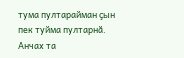тума пултарайман ҫын пек туйма пултарнӑ. Анчах та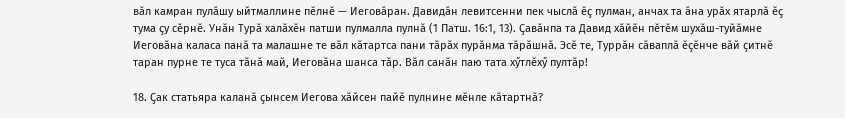вӑл камран пулӑшу ыйтмаллине пӗлнӗ — Иеговӑран. Давидӑн левитсенни пек чыслӑ ӗҫ пулман, анчах та ӑна урӑх ятарлӑ ӗҫ тума ҫу сӗрнӗ. Унӑн Турӑ халӑхӗн патши пулмалла пулнӑ (1 Патш. 16:1, 13). Ҫавӑнпа та Давид хӑйӗн пӗтӗм шухӑш-туйӑмне Иеговӑна каласа панӑ та малашне те вӑл кӑтартса пани тӑрӑх пурӑнма тӑрӑшнӑ. Эсӗ те, Туррӑн сӑваплӑ ӗҫӗнче вӑй ҫитнӗ таран пурне те туса тӑнӑ май, Иеговӑна шанса тӑр. Вӑл санӑн паю тата хӳтлӗхӳ пултӑр!

18. Ҫак статьяра каланӑ ҫынсем Иегова хӑйсен пайӗ пулнине мӗнле кӑтартнӑ?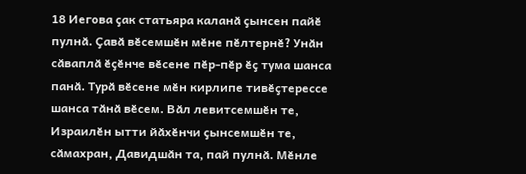18 Иегова ҫак статьяра каланӑ ҫынсен пайӗ пулнӑ. Ҫавӑ вӗсемшӗн мӗне пӗлтернӗ? Унӑн сӑваплӑ ӗҫӗнче вӗсене пӗр-пӗр ӗҫ тума шанса панӑ. Турӑ вӗсене мӗн кирлипе тивӗҫтерессе шанса тӑнӑ вӗсем. Вӑл левитсемшӗн те, Израилӗн ытти йӑхӗнчи ҫынсемшӗн те, сӑмахран, Давидшӑн та, пай пулнӑ. Мӗнле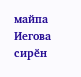майпа Иегова сирӗн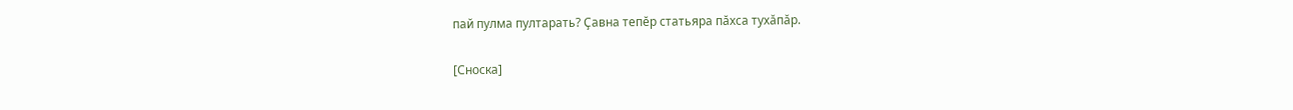пай пулма пултарать? Ҫавна тепӗр статьяра пӑхса тухӑпӑр.

[Сноска]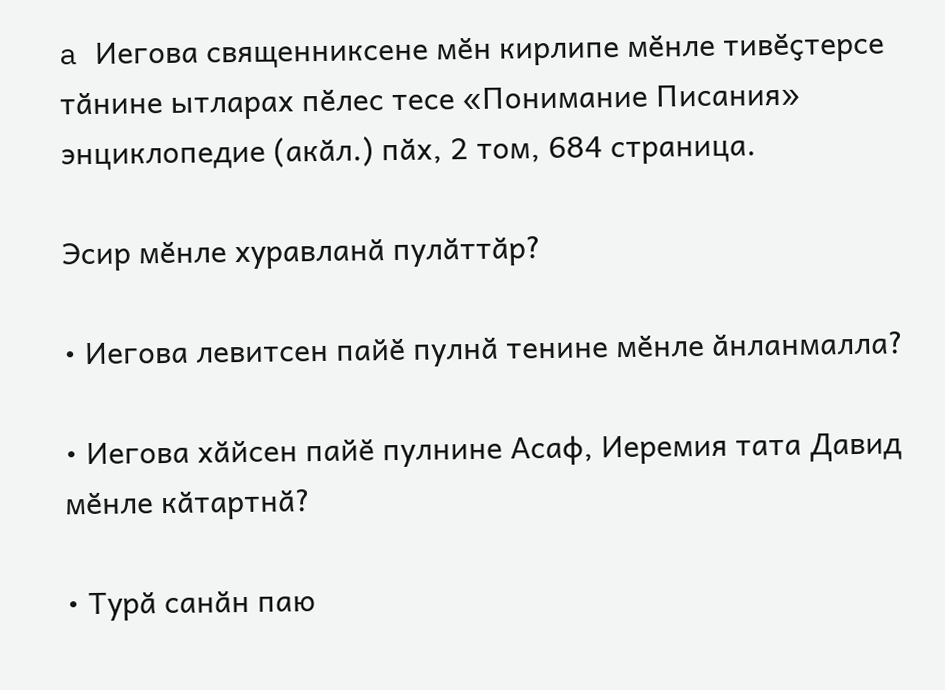a Иегова священниксене мӗн кирлипе мӗнле тивӗҫтерсе тӑнине ытларах пӗлес тесе «Понимание Писания» энциклопедие (акӑл.) пӑх, 2 том, 684 страница.

Эсир мӗнле хуравланӑ пулӑттӑр?

• Иегова левитсен пайӗ пулнӑ тенине мӗнле ӑнланмалла?

• Иегова хӑйсен пайӗ пулнине Асаф, Иеремия тата Давид мӗнле кӑтартнӑ?

• Турӑ санӑн паю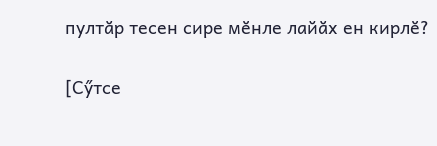пултӑр тесен сире мӗнле лайӑх ен кирлӗ?

[Сӳтсе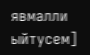явмалли ыйтусем]